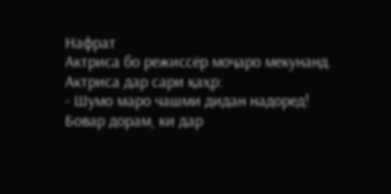Нафрат
Актриса бо режиссёр моҷаро мекунанд. Актриса дар сари қаҳр:
- Шумо маро чашми дидан надоред! Бовар дорам, ки дар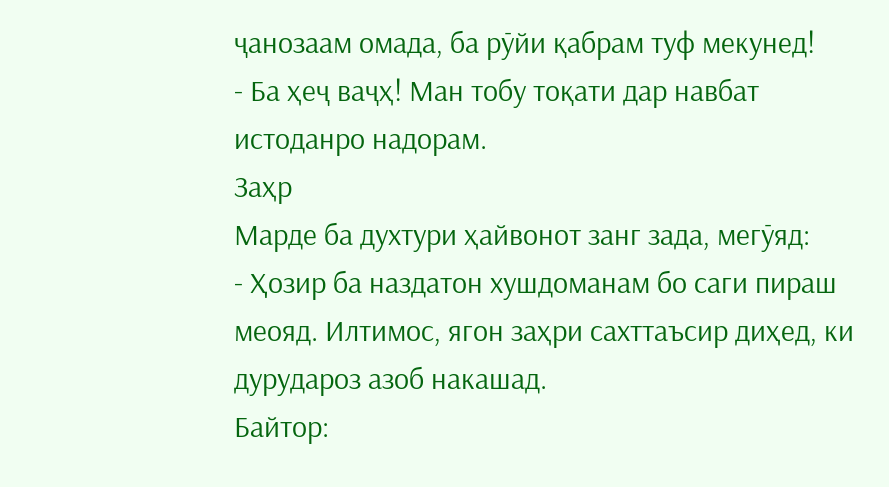ҷанозаам омада, ба рӯйи қабрам туф мекунед!
- Ба ҳеҷ ваҷҳ! Ман тобу тоқати дар навбат истоданро надорам.
Заҳр
Марде ба духтури ҳайвонот занг зада, мегӯяд:
- Ҳозир ба наздатон хушдоманам бо саги пираш меояд. Илтимос, ягон заҳри сахттаъсир диҳед, ки дурудароз азоб накашад.
Байтор: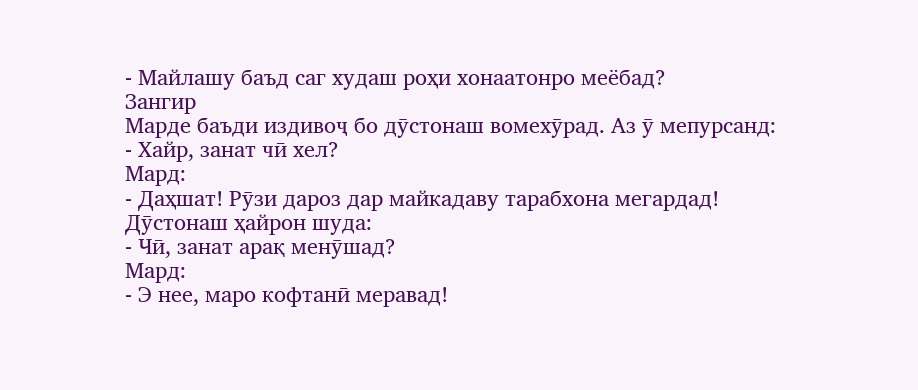- Майлашу баъд саг худаш роҳи хонаатонро меёбад?
Зангир
Марде баъди издивоҷ бо дӯстонаш вомехӯрад. Аз ӯ мепурсанд:
- Хайр, занат чӣ хел?
Мард:
- Даҳшат! Рӯзи дароз дар майкадаву тарабхона мегардад!
Дӯстонаш ҳайрон шуда:
- Чӣ, занат арақ менӯшад?
Мард:
- Э нее, маро кофтанӣ меравад!